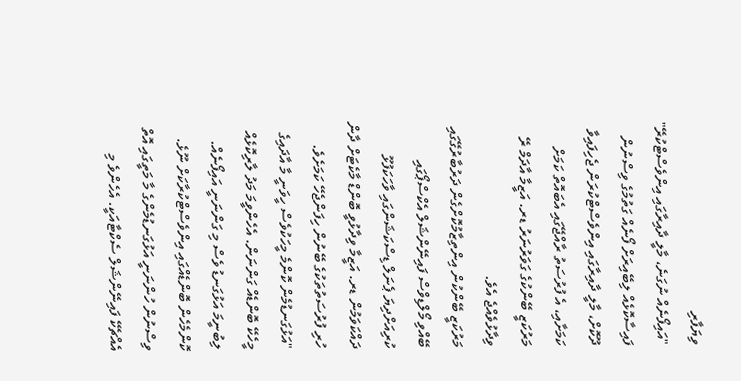ވިޔަފާރި
"އައިފޯނެއް ނުގަނެ، މާލީ ދާއިރާގައި އިންވެސްޓްކުރޭ"
ފައިސާކޮޅެއް ލިބޭއިރަށް ފޯނެއް ގަތުމުގެ ވިސްނުން ދޫކޮށް، މާލީ ދާއިރާގައި އިންވެސްޓްކުރަން ޖެހިފައިވާ ކަމަށާއި، އެ ފުރުސަތު ރާއްޖޭގައި އެބައޮތް ކަމަށް މަރުކަޒީ ބޭންކުގެ ގަވަރުނަރު ޑރ. އަޒީމާ އާދަމް ރޭ ވިދާޅުވެއްޖެ އެވެ.
މަރުކަޒީ ބޭންކުން އިންތިޒާމުކޮށްގެން ދަރުބާރުގޭގައި ބޭއްވި މޯލްޑިވްސް ފައިނޭންޝަލް އެކްސްޕޯގައި ކުރިއަށްދިޔަ ޕެނަލް ޑިސްކަޝަންގައި ވާހަކަފުޅޫ ދައްކަވަމުން ޑރ. އަޒީމާ ވިދާޅުވީ ބޮންޑް މާކެޓަށް ދާން ހުރި ފުރުސަތުތަކުގެ ބޭނުން ހިފަންޖެހޭ ކަމަށެވެ.
"އަޅުގަނޑުމެން ކޮންމެ މީހަކުވެސް ހީވަނީ މާ އާދައިގެ މީހެކޭ ބޮންޑެއް ގަންނަން. އެހެންވީމަ މަދު ލާރިކޮޅެއް ލިބުނީމަ އަޅުގަނޑު ވެސް މި ގަންނަނީ އައިފޯނެއް. ކޮންމެހެން ބޮންޑެއްގައި އިންވެސްޓްކުރާކަށް ނޫޅެ. ވިސްނުން ހުންނަނީ އަޅުގަނޑުމެންގެ މާ މަތީގައި އޮތް އެއްޗެކޭ ފައިނޭންޝަލް ސެކްޓާއަކީ. އެހެންވެ މި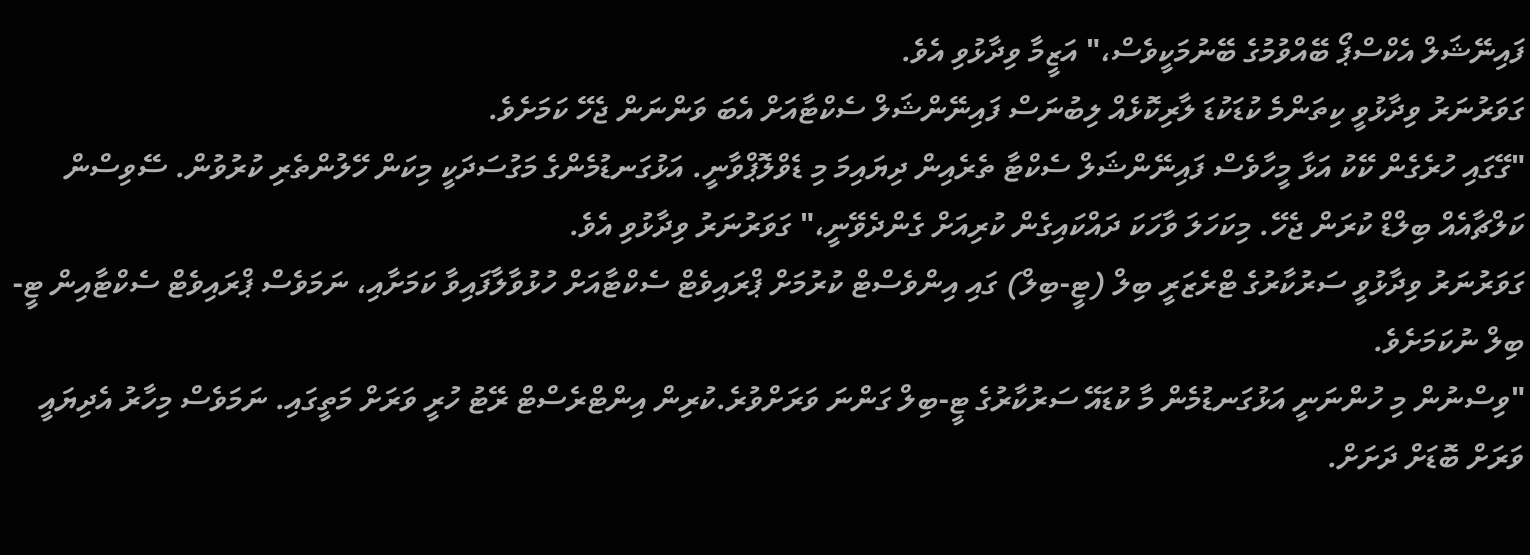ފައިނޭޝަލް އެކްސްޕޯ ބޭއްވުމުގެ ބޭނުމަކީވެސް،" އަޒީމާ ވިދާޅުވި އެވެ.
ގަވަރުނަރު ވިދާޅުވީ ކިތަންމެ ކުޑަކުޑަ ލާރިކޮޅެއް ލިބުނަސް ފައިނޭންޝަލް ސެކްޓާއަށް އެބަ ވަންނަން ޖެހޭ ކަމަށެވެ.
"ގޭގައި ހުރެގެން ކޭކު އަޅާ މީހާވެސް ފައިނޭންޝަލް ސެކްޓާ ތެރެއިން ދިޔައިމަ މި ޑެވްލޮޕްވާނީ. އަޅުގަނޑުމެންގެ މަގުސަދަކީ މިކަން ހޭލުންތެރި ކުރުވުން. ސޭވިސްން ކަލްޗާއެއް ބިލްޑް ކުރަން ޖެހޭ. މިކަހަލަ ވާހަކަ ދައްކައިގެން ކުރިއަށް ގެންދެވޭނީ،" ގަވަރުނަރު ވިދާޅުވި އެވެ.
ގަވަރުނަރު ވިދާޅުވީ ސަރުކާރުގެ ޓްރެޒަރީ ބިލް (ޓީ-ބިލް) ގައި އިންވެސްޓް ކުރުމަށް ޕްރައިވެޓް ސެކްޓާއަށް ހުޅުވާލާފައިވާ ކަމަށާއި، ނަމަވެސް ޕްރައިވެޓް ސެކްޓާއިން ޓީ-ބިލް ނުކަމަށެވެ.
"ވިސްނުން މި ހުންނަނީ އަޅުގަނޑުމެން މާ ކުޑައޭ ސަރުކާރުގެ ޓީ-ބިލް ގަންނަ ވަރަށްވުރެ.ކުރިން އިންޓްރެސްޓް ރޭޓު ހުރީ ވަރަށް މަތީގައި. ނަމަވެސް މިހާރު އެދިޔައީ ވަރަށް ބޮޑަށް ދަށަށް.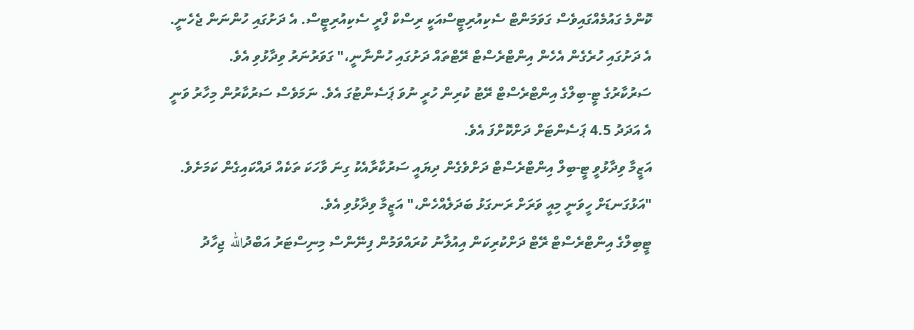ކޮންމެ ގައުމެއްގައިވެސް ގަވަމަންޓް ސެކިއުރިޓީސްއަކީ ރިސްކް ފްރީ ސެކިއުރިޓީސް. އެ ދަށުގައި ހުންނަން ޖެހެނީ. އެ ދަށުގައި ހުރެގެން އެހެން އިންޓްރެސްޓް ރޭޓްތައް ދަށުގައި ހުންނާނީ،" ގަވަރުނަރު ވިދާޅުވި އެވެ.
ސަރުކާރުގެ ޓީ-ބިލްގެ އިންޓްރެސްޓް ރޭޓު ކުރިން ހުރީ ނުވަ ޕަސެންޓުގަ އެވެ. ނަމަވެސް ސަރުކާރުން މިހާރު ވަނީ އެ އަދަދު 4.5 ޕަސެންޓަށް ދަށްކޮށްފަ އެވެ.
އަޒީމާ ވިދާޅުވީ ޓީ-ބިލް އިންޓްރެސްޓް ދަށްވެގެން ދިޔައީ ސަރުކާރާއެކު ގިނަ ވާހަކަ ތަކެއް ދައްކައިގެން ކަމަށެވެ.
"އަޅުގަނޑަށް ހީވަނީ މިއީ ވަރަށް ރަނގަޅު ބަދަލެއްހެން،" އަޒީމާ ވިދާޅުވި އެވެ.
ޓީބިލްގެ އިންޓްރެސްޓް ރޭޓް ދަށްކުރިކަން އިއުލާނު ކުރައްވަމުން ފިނޭންސް މިނިސްޓަރު އަބްދުالله ޖިހާދު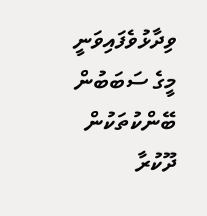ވިދާޅުވެފައިވަނީ މީގެ ސަބަބުން ބޭންކުތަކުން ދޫކުރާ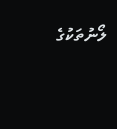ލޯނުތަކުގެ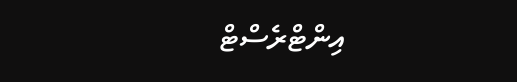އިންޓްރެސްޓް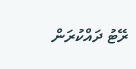ރޭޓު ދައްކުރަން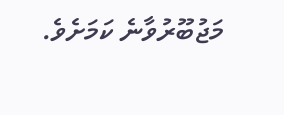މަޖުބޫރުވާނެ ކަމަށެވެ.